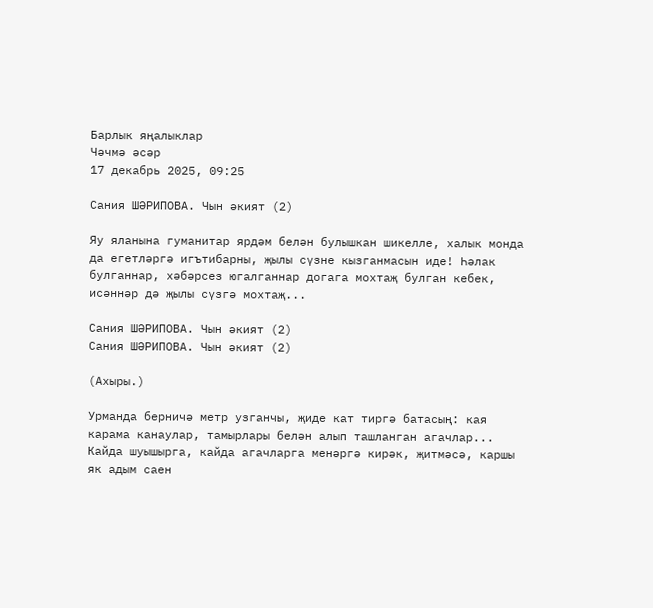Барлык яңалыклар
Чәчмә әсәр
17 декабрь 2025, 09:25

Сания ШӘРИПОВА. Чын әкият (2)

Яу яланына гуманитар ярдәм белән булышкан шикелле, халык монда да егетләргә игътибарны, җылы сүзне кызганмасын иде! Һәлак булганнар, хәбәрсез югалганнар догага мохтаҗ булган кебек, исәннәр дә җылы сүзгә мохтаҗ...

Сания ШӘРИПОВА. Чын әкият (2)
Сания ШӘРИПОВА. Чын әкият (2)

(Ахыры.)

Урманда берничә метр узганчы, җиде кат тиргә батасың: кая карама канаулар, тамырлары белән алып ташланган агачлар... Кайда шуышырга, кайда агачларга менәргә кирәк, җитмәсә, каршы як адым саен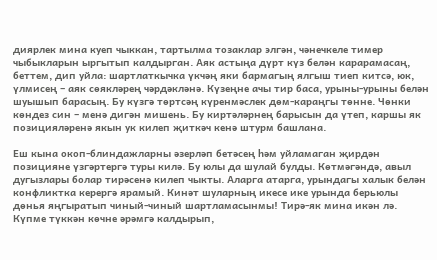диярлек мина куеп чыккан, тартылма тозаклар элгән, чәнечкеле тимер чыбыкларын ыргытып калдырган. Аяк астыңа дүрт күз белән карарамасаң, беттем, дип уйла: шартлаткычка үкчәң яки бармагың ялгыш тиеп китсә, юк, үлмисең – аяк сөякләрең чәрдәкләнә. Күзеңне ачы тир баса, урыны-урыны белән шуышып барасың. Бу күзгә төртсәң күренмәслек дөм-караңгы төнне. Чөнки көндез син – менә дигән мишень. Бу киртәләрнең барысын да үтеп, каршы як позицияләренә якын ук килеп җиткәч кенә штурм башлана.

Еш кына окоп-блиндажларны әзерләп бетәсең һәм уйламаган җирдән позицияне үзгәртергә туры килә. Бу юлы да шулай булды. Көтмәгәндә, авыл дугызлары болар тирәсенә килеп чыкты. Аларга атарга, урындагы халык белән конфликтка керергә ярамый. Кинәт шуларның икесе ике урында берьюлы дөнья яңгыратып чиный-чиный шартламасынмы! Тирә-як мина икән лә. Күпме түккән көчне әрәмгә калдырып,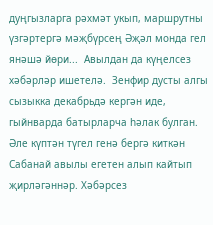дуңгызларга рәхмәт укып, маршрутны үзгәртергә мәҗбүрсең Әҗәл монда гел янәшә йөри...  Авылдан да күңелсез хәбәрләр ишетелә.  Зенфир дусты алгы сызыкка декабрьдә кергән иде, гыйнварда батырларча һәлак булган. Әле күптән түгел генә бергә киткән Сабанай авылы егетен алып кайтып җирләгәннәр. Хәбәрсез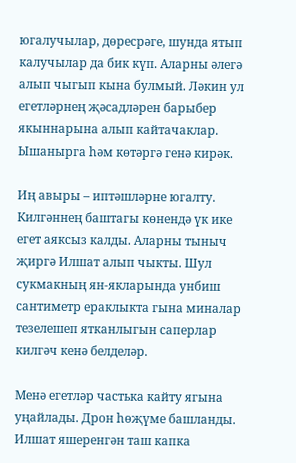югалучылар, дөресрәге, шунда ятып калучылар да бик күп. Аларны әлегә алып чыгып кына булмый. Ләкин ул егетләрнең җәсадләрен барыбер якыннарына алып кайтачаклар. Ышанырга һәм көтәргә генә кирәк.

Иң авыры – иптәшләрне югалту. Килгәннең баштагы көнендә үк ике егет аяксыз калды. Аларны тыныч җиргә Илшат алып чыкты. Шул сукмакның ян-якларында унбиш сантиметр ераклыкта гына миналар тезелешеп ятканлыгын саперлар килгәч кенә белделәр.

Менә егетләр частька кайту ягына уңайлады. Дрон һөҗүме башланды. Илшат яшеренгән таш капка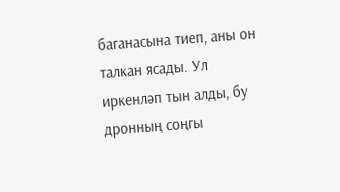баганасына тиеп, аны он талкан ясады. Ул иркенләп тын алды, бу дронның соңгы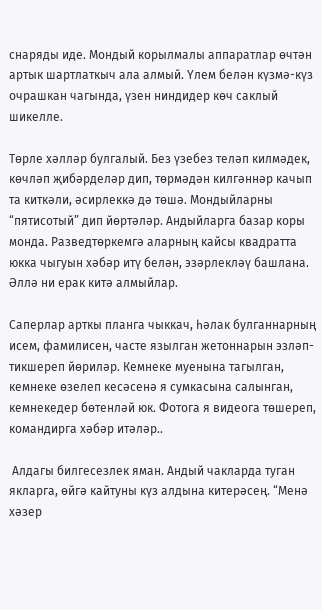снаряды иде. Мондый корылмалы аппаратлар өчтән артык шартлаткыч ала алмый. Үлем белән күзмә-күз очрашкан чагында, үзен ниндидер көч саклый шикелле.

Төрле хәлләр булгалый. Без үзебез теләп килмәдек, көчләп җибәрделәр дип, төрмәдән килгәннәр качып та киткәли, әсирлеккә дә төшә. Мондыйларны “пятисотый” дип йөртәләр. Андыйларга базар коры монда. Разведтөркемгә аларның кайсы квадратта юкка чыгуын хәбәр итү белән, эзәрлекләү башлана. Әллә ни ерак китә алмыйлар.

Саперлар арткы планга чыккач, һәлак булганнарның исем, фамилисен, часте язылган жетоннарын эзләп-тикшереп йөриләр. Кемнеке муенына тагылган, кемнеке өзелеп кесәсенә я сумкасына салынган, кемнекедер бөтенләй юк. Фотога я видеога төшереп, командирга хәбәр итәләр..

 Алдагы билгесезлек яман. Андый чакларда туган якларга, өйгә кайтуны күз алдына китерәсең. “Менә хәзер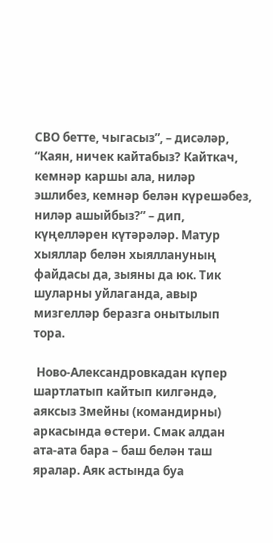СВО бетте, чыгасыз”, – дисәләр, “Каян, ничек кайтабыз? Кайткач, кемнәр каршы ала, ниләр эшлибез, кемнәр белән күрешәбез, ниләр ашыйбыз?” – дип, күңелләрен күтәрәләр. Матур хыяллар белән хыяллануның файдасы да, зыяны да юк. Тик шуларны уйлаганда, авыр мизгелләр беразга онытылып тора.

 Ново-Александровкадан күпер шартлатып кайтып килгәндә, аяксыз Змейны (командирны) аркасында өстери. Смак алдан ата-ата бара – баш белән таш яралар. Аяк астында буа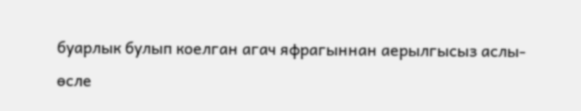буарлык булып коелган агач яфрагыннан аерылгысыз аслы-өсле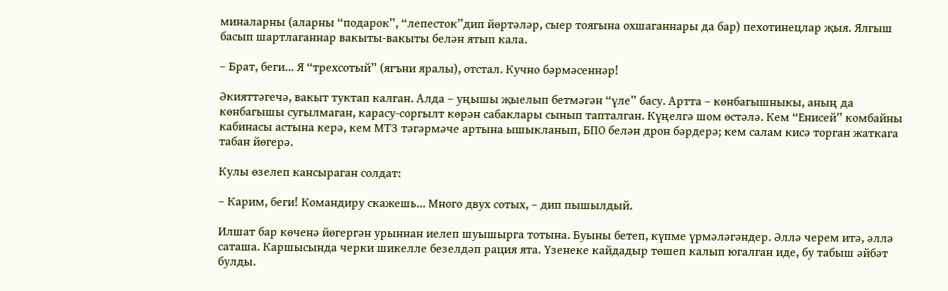миналарны (аларны “подарок”, “лепесток”дип йөртәләр, сыер тоягына охшаганнары да бар) пехотинецлар җыя. Ялгыш  басып шартлаганнар вакыты-вакыты белән ятып кала.

‒ Брат, беги... Я “трехсотый” (ягъни яралы), отстал. Кучно бәрмәсеннәр!

Әкияттәгечә, вакыт туктап калган. Алда – уңышы җыелып бетмәгән “үле” басу. Артта – көнбагышныкы, аның да көнбагышы сугылмаган, карасу-соргылт көрән сабаклары сынып тапталган. Күңелгә шом өстәлә. Кем “Енисей” комбайны кабинасы астына керә, кем МТЗ тәгәрмәче артына ышыкланып, БПО белән дрон бәрдерә; кем салам кисә торган жаткага табан йөгерә.

Кулы өзелеп кансыраган солдат:

‒ Карим, беги! Командиру скажешь... Много двух сотых, – дип пышылдый.

Илшат бар көченә йөгергән урыннан иелеп шуышырга тотына. Буыны бетеп, күпме үрмәләгәндер. Әллә черем итә, әллә саташа. Каршысында черки шикелле безелдәп рация ята. Үзенеке кайдадыр төшеп калып югалган иде, бу табыш әйбәт булды.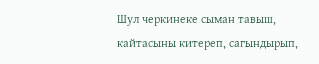Шул черкинеке сыман тавыш, кайтасыны китереп, сагындырып,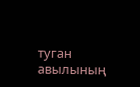туган авылының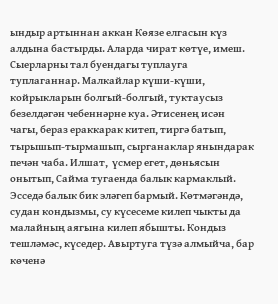ындыр артыннан аккан Көязе елгасын күз алдына бастырды. Аларда чират көтүе, имеш. Сыерларны тал буендагы туплауга туплаганнар. Малкайлар күши-күши, койрыкларын болгый-болгый, туктаусыз безелдәгән чебеннәрне куа. Әтисенең исән чагы, бераз ераккарак китеп, тиргә батып, тырышып-тырмашып, сырганаклар янындарак печән чаба. Илшат,  үсмер егет, дөньясын онытып, Сайма тугаенда балык кармаклый. Эсседә балык бик эләгеп бармый. Көтмәгәндә, судан кондызмы, су күсесеме килеп чыкты да малайның аягына килеп ябышты. Кондыз тешләмәс, күседер. Авыртуга түзә алмыйча, бар көченә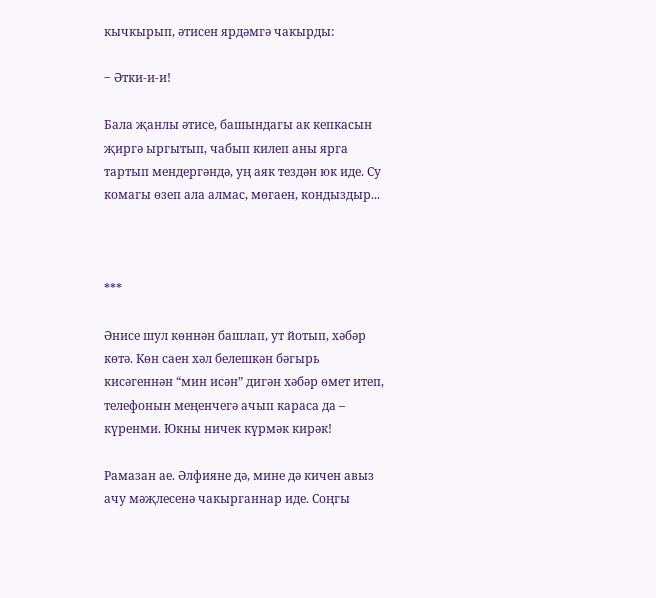кычкырып, әтисен ярдәмгә чакырды:

‒ Әтки-и-и!

Бала җанлы әтисе, башындагы ак кепкасын җиргә ыргытып, чабып килеп аны ярга тартып мендергәндә, уң аяк тездән юк иде. Су комагы өзеп ала алмас, мөгаен, кондыздыр...



***

Әнисе шул көннән башлап, ут йотып, хәбәр көтә. Көн саен хәл белешкән бәгырь кисәгеннән “мин исән” дигән хәбәр өмет итеп, телефонын меңенчегә ачып караса да – күренми. Юкны ничек күрмәк кирәк!

Рамазан ае. Әлфияне дә, мине дә кичен авыз ачу мәҗлесенә чакырганнар иде. Соңгы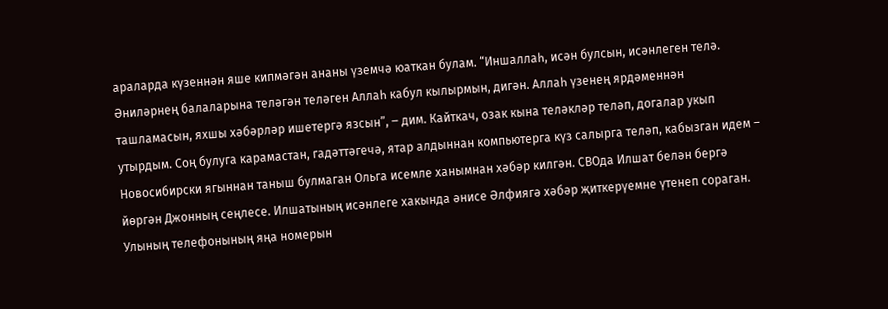араларда күзеннән яше кипмәгән ананы үземчә юаткан булам. “Иншаллаһ, исән булсын, исәнлеген телә. Әниләрнең балаларына теләгән теләген Аллаһ кабул кылырмын, дигән. Аллаһ үзенең ярдәменнән ташламасын, яхшы хәбәрләр ишетергә язсын”, ‒ дим. Кайткач, озак кына теләкләр теләп, догалар укып утырдым. Соң булуга карамастан, гадәттәгечә, ятар алдыннан компьютерга күз салырга теләп, кабызган идем – Новосибирски ягыннан таныш булмаган Ольга исемле ханымнан хәбәр килгән. СВОда Илшат белән бергә йөргән Джонның сеңлесе. Илшатының исәнлеге хакында әнисе Әлфиягә хәбәр җиткерүемне үтенеп сораган. Улының телефонының яңа номерын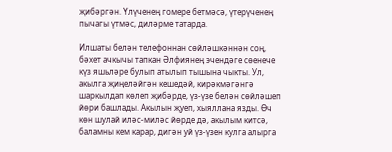җибәргән. Үлүченең гомере бетмәсә, үтерүченең пычагы үтмәс, диләрме татарда.

Илшаты белән телефоннан сөйләшкәннән соң, бәхет ачкычы тапкан Әлфиянең эчендәге сөенече күз яшьләре булып атылып тышына чыкты. Ул, акылга җиңеләйгән кешедәй, кирәкмәгәнгә шаркылдап көлеп җибәрде, үз-үзе белән сөйләшеп йөри башлады. Акылын җуеп, хыяллана язды. Өч көн шулай иләс-миләс йөрде дә, акылым китсә, баламны кем карар, дигән уй үз-үзен кулга алырга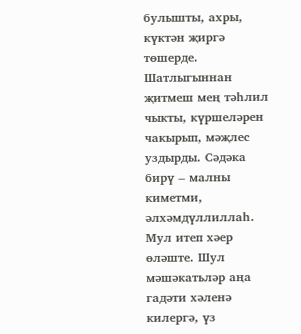булышты, ахры, күктән җиргә төшерде. Шатлыгыннан җитмеш мең тәһлил чыкты, күршеләрен чакырып, мәҗлес уздырды. Сәдәка бирү ‒ малны киметми, әлхәмдүллиллаһ. Мул итеп хәер өләште. Шул мәшәкатьләр аңа гадәти хәленә килергә, үз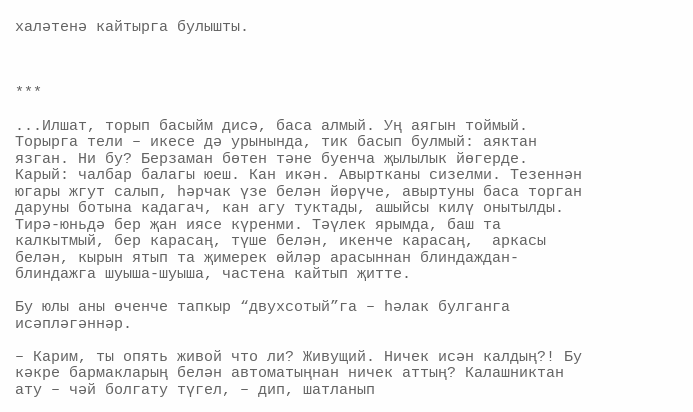халәтенә кайтырга булышты.



***

...Илшат, торып басыйм дисә, баса алмый. Уң аягын тоймый. Торырга тели – икесе дә урынында, тик басып булмый: аяктан язган. Ни бу? Берзаман бөтен тәне буенча җылылык йөгерде. Карый: чалбар балагы юеш. Кан икән. Авыртканы сизелми. Тезеннән югары жгут салып, һәрчак үзе белән йөрүче, авыртуны баса торган даруны ботына кадагач, кан агу туктады, ашыйсы килү онытылды. Тирә-юньдә бер җан иясе күренми. Тәүлек ярымда, баш та калкытмый, бер карасаң, түше белән, икенче карасаң,  аркасы белән, кырын ятып та җимерек өйләр арасыннан блиндаждан-блиндажга шуыша-шуыша, частена кайтып җитте.

Бу юлы аны өченче тапкыр “двухсотый”га ‒ һәлак булганга исәпләгәннәр.

‒ Карим, ты опять живой что ли? Живущий. Ничек исән калдың?! Бу кәкре бармакларың белән автоматыңнан ничек аттың? Калашниктан ату ‒ чәй болгату түгел, ‒ дип, шатланып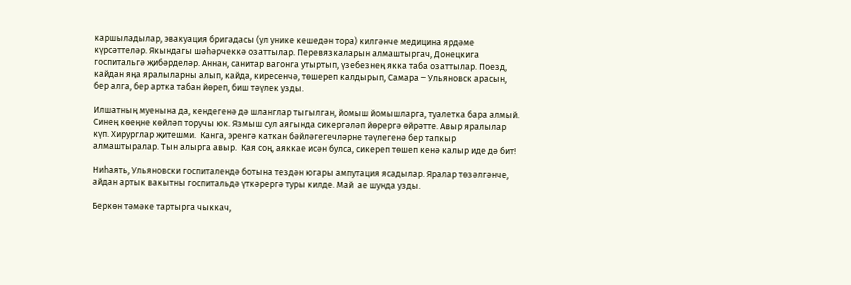каршыладылар, эвакуация бригадасы (ул унике кешедән тора) килгәнче медицина ярдәме күрсәттеләр. Якындагы шәһәрчеккә озаттылар. Перевязкаларын алмаштыргач, Донецкига госпитальгә җибәрделәр. Аннан, санитар вагонга утыртып, үзебезнең якка таба озаттылар. Поезд, кайдан яңа яралыларны алып, кайда, киресенчә, төшереп калдырып, Самара ‒ Ульяновск арасын, бер алга, бер артка табан йөреп, биш тәүлек узды.

Илшатның муенына да, кендегенә дә шланглар тыгылган, йомыш йомышларга, туалетка бара алмый. Синең көеңне көйләп торучы юк. Язмыш сул аягында сикергәләп йөрергә өйрәтте. Авыр яралылар күп. Хирурглар җитешми.  Канга, эренгә каткан бәйләгегечләрне тәүлегенә бер тапкыр алмаштыралар. Тын алырга авыр.  Кая соң, аяккае исән булса, сикереп төшеп кенә калыр иде дә бит!

Ниһаять, Ульяновски госпиталендә ботына тездән югары ампутация ясадылар. Яралар төзәлгәнче, айдан артык вакытны госпитальдә үткәрергә туры килде. Май  ае шунда узды.

Беркөн тәмәке тартырга чыккач,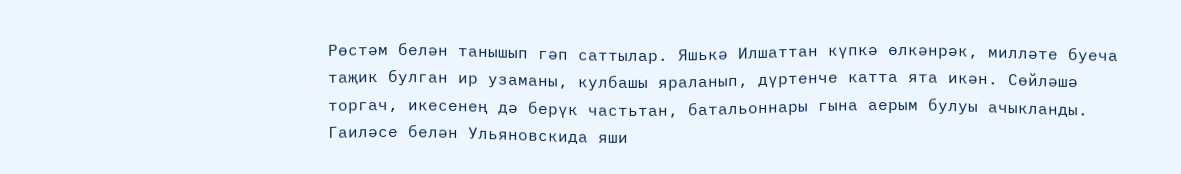Рөстәм белән танышып гәп саттылар. Яшькә Илшаттан күпкә өлкәнрәк, милләте буеча таҗик булган ир узаманы, кулбашы яраланып, дүртенче катта ята икән. Сөйләшә торгач, икесенең дә берүк частьтан, батальоннары гына аерым булуы ачыкланды. Гаиләсе белән Ульяновскида яши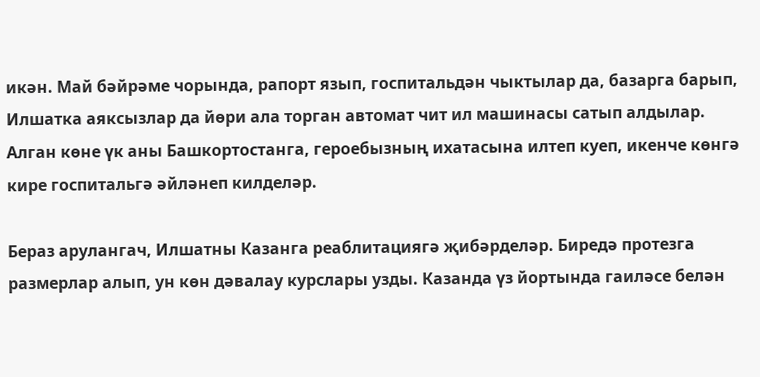икән. Май бәйрәме чорында, рапорт язып, госпитальдән чыктылар да, базарга барып, Илшатка аяксызлар да йөри ала торган автомат чит ил машинасы сатып алдылар. Алган көне үк аны Башкортостанга, героебызның ихатасына илтеп куеп, икенче көнгә кире госпитальгә әйләнеп килделәр.

Бераз арулангач, Илшатны Казанга реаблитациягә җибәрделәр. Биредә протезга размерлар алып, ун көн дәвалау курслары узды. Казанда үз йортында гаиләсе белән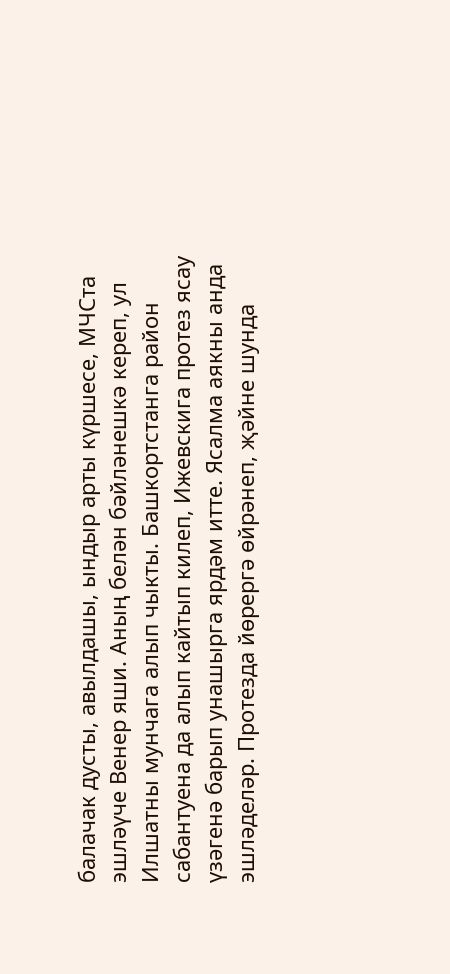балачак дусты, авылдашы, ындыр арты күршесе, МЧСта эшләүче Венер яши. Аның белән бәйләнешкә кереп, ул Илшатны мунчага алып чыкты. Башкортстанга район сабантуена да алып кайтып килеп, Ижевскига протез ясау үзәгенә барып унашырга ярдәм итте. Ясалма аякны анда эшләделәр. Протезда йөрергә өйрәнеп, җәйне шунда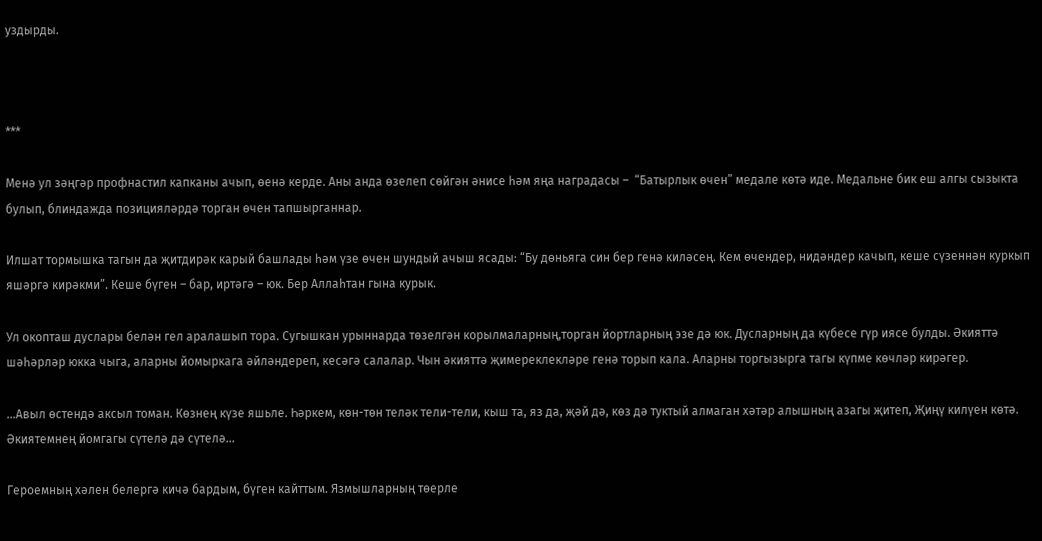уздырды.



***

Менә ул зәңгәр профнастил капканы ачып, өенә керде. Аны анда өзелеп сөйгән әнисе һәм яңа наградасы –  “Батырлык өчен” медале көтә иде. Медальне бик еш алгы сызыкта булып, блиндажда позицияләрдә торган өчен тапшырганнар.

Илшат тормышка тагын да җитдирәк карый башлады һәм үзе өчен шундый ачыш ясады: “Бу дөньяга син бер генә киләсең. Кем өчендер, нидәндер качып, кеше сүзеннән куркып яшәргә кирәкми”. Кеше бүген – бар, иртәгә – юк. Бер Аллаһтан гына курык.

Ул окопташ дуслары белән гел аралашып тора. Сугышкан урыннарда төзелгән корылмаларның,торган йортларның эзе дә юк. Дусларның да күбесе гүр иясе булды. Әкияттә шәһәрләр юкка чыга, аларны йомыркага әйләндереп, кесәгә салалар. Чын әкияттә җимереклекләре генә торып кала. Аларны торгызырга тагы күпме көчләр кирәгер.

...Авыл өстендә аксыл томан. Көзнең күзе яшьле. Һәркем, көн-төн теләк тели-тели, кыш та, яз да, җәй дә, көз дә туктый алмаган хәтәр алышның азагы җитеп, Җиңү килүен көтә. Әкиятемнең йомгагы сүтелә дә сүтелә...

Героемның хәлен белергә кичә бардым, бүген кайттым. Язмышларның төерле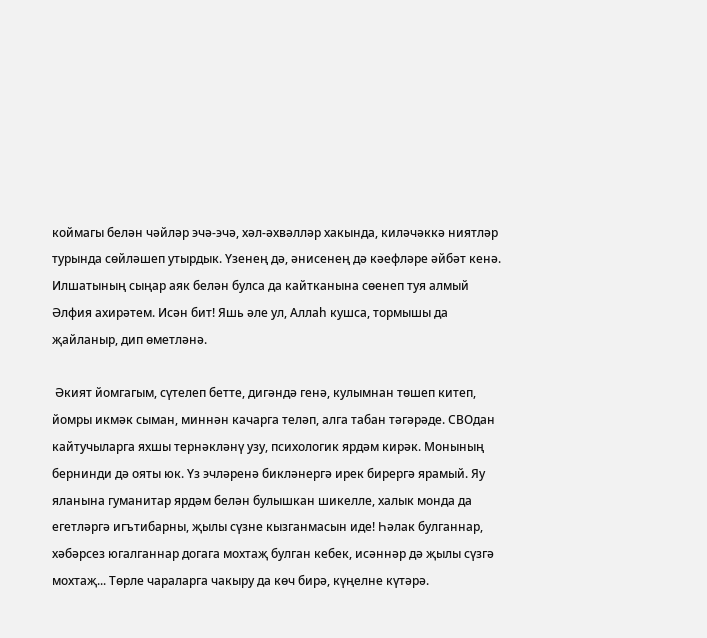коймагы белән чәйләр эчә-эчә, хәл-әхвәлләр хакында, киләчәккә ниятләр турында сөйләшеп утырдык. Үзенең дә, әнисенең дә кәефләре әйбәт кенә. Илшатының сыңар аяк белән булса да кайтканына сөенеп туя алмый Әлфия ахирәтем. Исән бит! Яшь әле ул, Аллаһ кушса, тормышы да җайланыр, дип өметләнә.

 Әкият йомгагым, сүтелеп бетте, дигәндә генә, кулымнан төшеп китеп, йомры икмәк сыман, миннән качарга теләп, алга табан тәгәрәде. СВОдан  кайтучыларга яхшы тернәкләнү узу, психологик ярдәм кирәк. Монының бернинди дә ояты юк. Үз эчләренә бикләнергә ирек бирергә ярамый. Яу яланына гуманитар ярдәм белән булышкан шикелле, халык монда да егетләргә игътибарны, җылы сүзне кызганмасын иде! Һәлак булганнар, хәбәрсез югалганнар догага мохтаҗ булган кебек, исәннәр дә җылы сүзгә мохтаҗ... Төрле чараларга чакыру да көч бирә, күңелне күтәрә.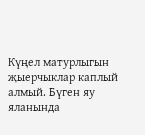Күңел матурлыгын җыерчыклар каплый алмый. Бүген яу яланында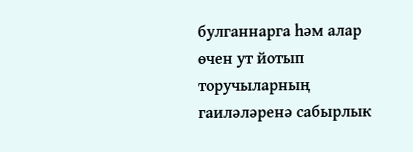булганнарга һәм алар өчен ут йотып торучыларның гаиләләренә сабырлык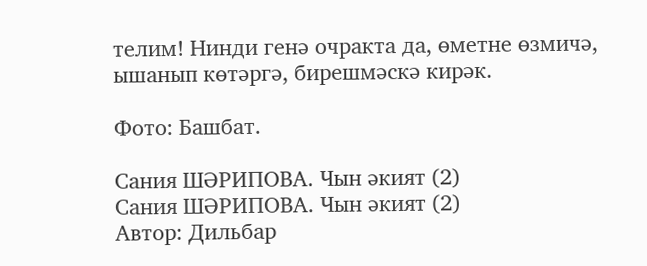телим! Нинди генә очракта да, өметне өзмичә, ышанып көтәргә, бирешмәскә кирәк.

Фото: Башбат.

Сания ШӘРИПОВА. Чын әкият (2)
Сания ШӘРИПОВА. Чын әкият (2)
Автор: Дильбар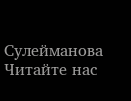Сулейманова
Читайте нас